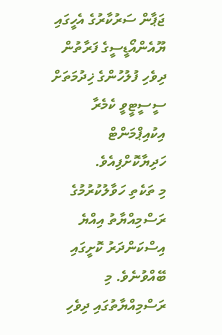ޖަޕާން ސަރުކާރުގެ އެހީގައި ޔޫއެންއޯޑީސީގެ ފަރާތުން ދިވެހި ފުލުހުންގެ ޚިދުމަތަށް ސީސީޓީވީ ކެމެރާ އިކުއިޕްމަންޓް ހަދިޔާކޮށްފިއެވެ.
މި ތަކެތި ހަވާލުކުރުމުގެ ރަސްމިއްޔާތު އިއްޔެ އިސްކަންދަރު ކޮށީގައި ބޭއްވުނެވެ. މި ރަސްމިއްޔާތުގައި ދިވެހި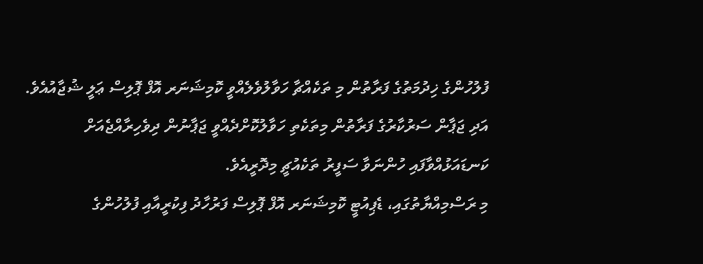ފުލުހުންގެ ޚިދުމަތުގެ ފަރާތުން މި ތަކެއްޗާ ހަވާލުވެލެއްވީ ކޮމިޝަނަރ އޮފް ޕޮލިސް ޢަލީ ޝުޖާއުއެވެ. އަދި ޖަޕާން ސަރުކާރުގެ ފަރާތުން މިތަކެތި ހަވާލުކޮށްދެއްވީ ޖަޕާނުން ދިވެހިރާއްޖެއަށް ކަނޑައަޅުއްވާފައި ހުންނަވާ ސަފީރު ތަކެއުޗީ މިދޮރީއެވެ.
މި ރަސްމިއްޔާތުގައި، ޑެޕިއުޓީ ކޮމިޝަނަރ އޮފް ޕޮލިސް ފަރުހާދު ފިކުރީއާއި ފުލުހުންގެ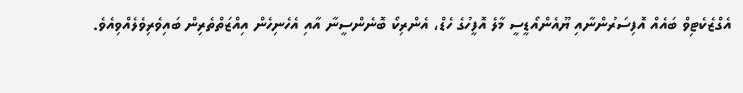އެގްޒެކެޓިވް ބައެއް އޮފިސަރުންނާއި ޔޫއެންއޯޑީސީ މާލެ އޮފީހުގެ ހެޑް، އެންރިކޯ ބޮނެންސީނާ އާއި އެހެނިހެން އިއްޒަތްތެރިން ބައިވެރިވެލެއްވިއެވެ.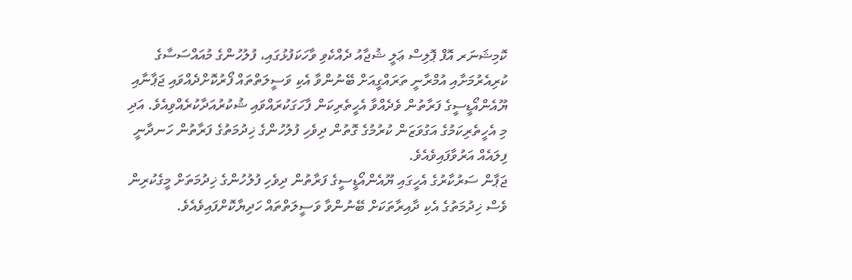ކޮމިޝަނަރ އޮފް ޕޮލިސް ޢަލީ ޝުޖާއު ދެއްކެވި ވާހަކަފުޅުގައި، ފުލުހުންގެ މުއައްސަސާގެ ކުރިއެރުމަށާއި އުމްރާނީ ތަރައްގީއަށް ބޭނުންވާ އެކި ވަސީލަތްތައް ފޯރުކޮށްދެއްވައި ޖަޕާނާއި ޔޫއެންއޯޑީސީގެ ފަރާތުން ވެދެއްވާ އެހީތެރިކަން ފާހަގަކުރައްވައި ޝުކުރުއަދާކުރެއްވިއެވެ. އަދި މި އެހީތެރިކަމުގެ އަގުވަޒަން ކުރުމުގެ ގޮތުން ދިވެހި ފުލުހުންގެ ޚިދުމަތުގެ ފަރާތުން ހަނދާނީ ފިލައެއް އަރުވާފައިވެއެވެ.
ޖަޕާން ސަރުކާރުގެ އެހީގައި ޔޫއެންއޯޑީސީގެ ފަރާތުން ދިވެހި ފުލުހުންގެ ޚިދުމަތަށް މީގެކުރިން ވެސް ޚިދުމަތުގެ އެކި ދާއިރާތަކަށް ބޭނުންވާ ވަސީލަތްތައް ހަދިޔާކޮށްފައިވެއެވެ.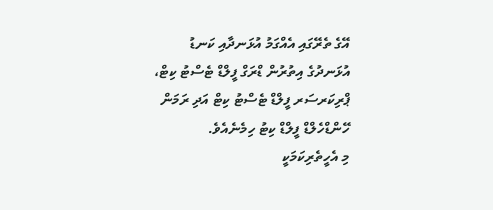އޭގެ ތެރޭގައި އެއްގަމު އުޅަނދާއި ކަނޑު އުޅަނދުގެ އިތުރުން ޑްރަގް ފީލްޑް ޓެސްޓު ކިޓް، ޕްރިކަރސަރ ފީލްޑް ޓެސްޓު ކިޓް އަދި ރަމަން ހޭންޑްހެލްޑް ފީލްޑް ކިޓު ހިމެނެއެވެ.
މި އެހީތެރިކަމަކީ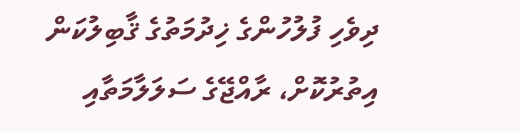ދިވެހި ފުލުހުންގެ ޚިދުމަތުގެ ޤާބިލުކަން އިތުރުކޮށް، ރާއްޖޭގެ ސަލަލާމަތާއި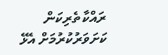ރައްކާތެރިކަން ކަށަވަރުކުރުމަށް އެޅޭ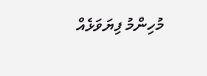މުހިންމު ފިޔަވަޅެއް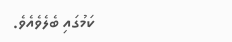ކަމުގައި ބެލެވެއެވެ.